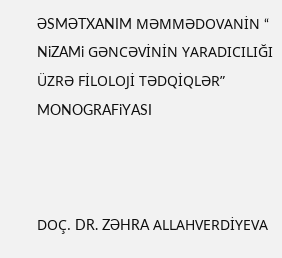ƏSMƏTXANIM MƏMMƏDOVANİN “ NiZAMi GƏNCƏVİNİN YARADICILIĞI ÜZRƏ FİLOLOJİ TƏDQİQLƏR” MONOGRAFiYASI



DOÇ. DR. ZƏHRA ALLAHVERDİYEVA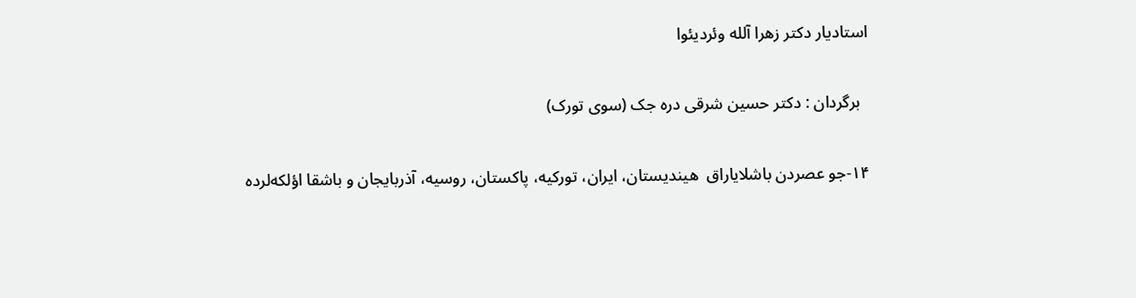استادیار دکتر زهرا آلله وئردیئوا

  برگردان : دکتر حسین شرقی دره جک (سوی تورک)

۱۴-جو عصردن باشلایاراق  هیندیستان، ایران، تورکیه، پاکستان، روسیه، آذربایجان و باشقا اؤلکه‌لرده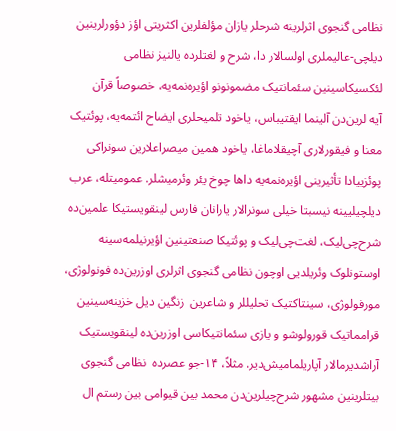نظامی گنجوی اثرلرینه شرحلر یازان مؤلفلرین اکثریتی اؤز دؤورلرینین دیلچی-عالیملری اولسالار دا، شرح و لغتلرده یالنیز نظامی لئکسیکاسینین سئمانتیک مضمونونو اؤیره‌نمه‌یه، خصوصاً قرآن آیه ‌لرین‌دن آلینما ایقتیباس، یاخود تلمیحلری ایضاح ائتمه‌یه، پوئتیک معنا و فیقورلاری آچیقلاماغا، یاخود همین میصراعلارین سونراکی پوئزییادا تأثیرینی اؤیره‌نمه‌یه داها چوخ یئر وئرمیشلر. عمومیتله، عرب دیلچیلیینه نیسبتا خیلی سونرالار یارانان فارس لینقویستیکا علمین‌ده  شرح‌چی‌لیک، لغت‌چی‌لیک و پوئتیکا صنعتینین اؤیرنیلمه‌سینه  اوستونلوک وئریلدیی اوچون نظامی گنجوی اثرلری اوزرین‌ده فونولوژی، مورفولوژی، سینتاکتیک تحلیللر و شاعرین  زنگین دیل خزینه‌سینین قرامماتیک قورولوشو و یازی سئمانتیکاسی اوزرین‌ده لینقویستیک آراشدیرمالار آپاریلمامیش‌دیر. مثلاً، ۱۴-جو عصرده  نظامی گنجوی بیتلرینین مشهور شرح‌چیلرین‌دن محمد بین قیوامی بین رستم ال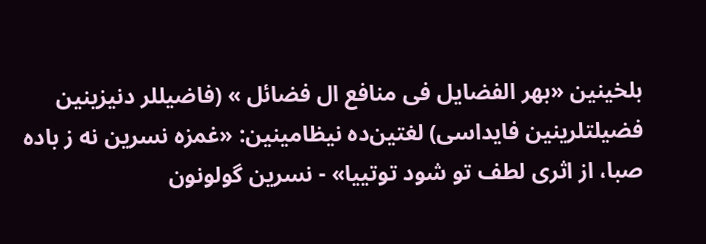بلخینین «بهر الفضایل فی منافع ال فضائل » (فاضیللر دنیزینین فضیلتلرینین فایداسی) لغتین‌ده نیظامینین: «غمزه نسرین نه ز باده صبا، از اثری لطف تو شود توتییا» - نسرین گولونون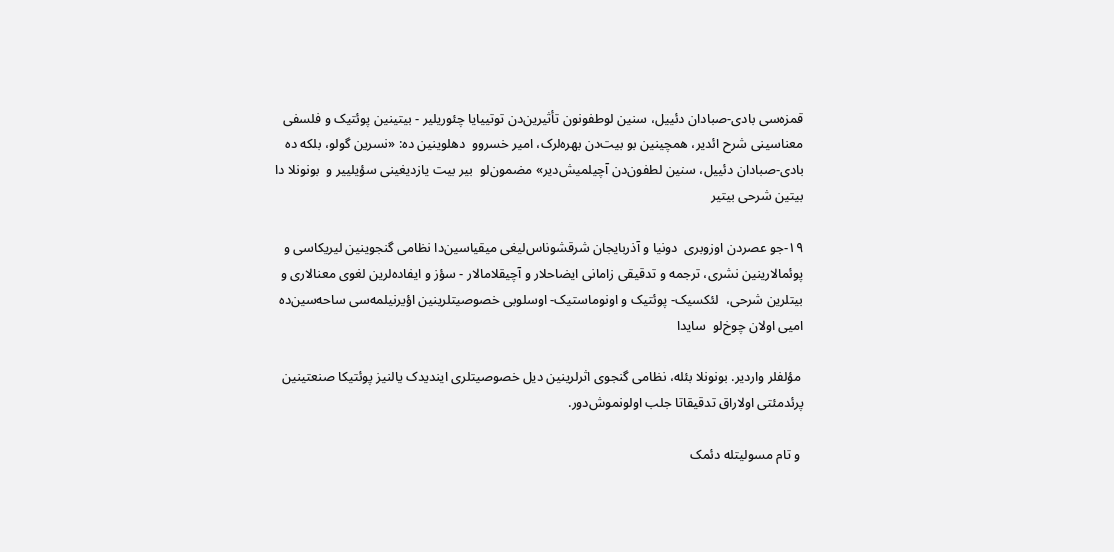قمزه‌سی بادی-صبادان دئییل، سنین لوطفونون تأثیرین‌دن توتییایا چئوریلیر - بیتینین پوئتیک و فلسفی معناسینی شرح ائدیر، همچینین بو بیت‌دن بهره‌لرک، امیر خسروو  دهلوینین ده: «نسرین گولو، بلکه ده  بادی-صبادان دئییل، سنین لطفون‌دن آچیلمیش‌دیر» مضمون‌لو  بیر بیت یازدیغینی سؤیلییر و  بونونلا دا بیتین شرحی بیتیر

۱۹-جو عصردن اوزوبری  دونیا و آذربایجان شرقشوناس‌لیغی میقیاسین‌دا نظامی گنجوینین لیریکاسی و پوئمالارینین نشری، ترجمه و تدقیقی زامانی ایضاحلار و آچیقلامالار - سؤز و ایفاده‌لرین لغوی معنالاری و بیتلرین شرحی،  لئکسیک- پوئتیک و اونوماستیک- اوسلوبی خصوصیتلرینین اؤیرنیلمه‌سی ساحه‌سین‌ده امیی اولان چوخ‌لو  سایدا

 مؤلفلر واردیر. بونونلا بئله، نظامی گنجوی اثرلرینین دیل خصوصیتلری ایندیدک یالنیز پوئتیکا صنعتینین پرئدمئتی اولاراق تدقیقاتا جلب اولونموش‌دور.

 و تام مسولیتله دئمک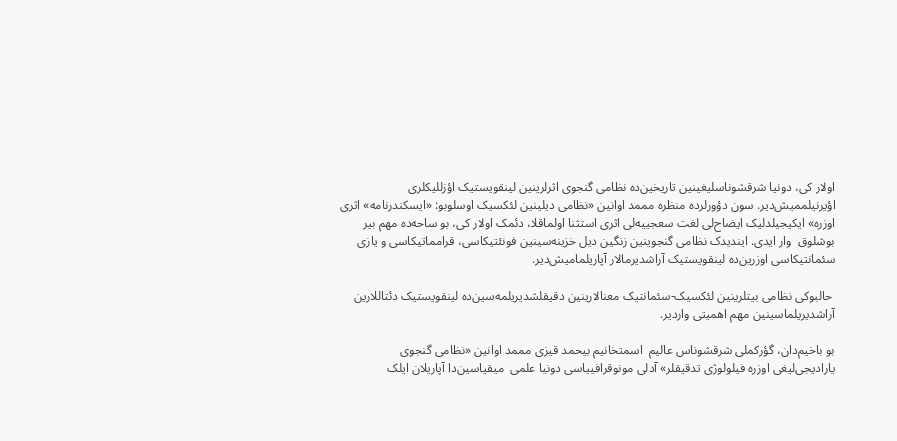اولار کی، دونیا شرقشوناسلیغینین تاریخین‌ده نظامی گنجوی اثرلرینین لینقویستیک اؤزللیکلری اؤیرنیلممیش‌دیر. سون دؤورلرده منظره مممد اوانین «نظامی دیلینین لئکسیک اوسلوبو: «ایسکندرنامه» اثری اوزره» ایکیجیلدلیک ایضاح‌لی لغت سعجییه‌لی اثری استثنا اولماقلا، دئمک اولار کی، بو ساحه‌ده مهم بیر بوشلوق  وار ایدی. ایندیدک نظامی گنجوینین زنگین دیل خزینه‌سینین فونئتیکاسی، قرامماتیکاسی و یازی سئمانتیکاسی اوزرین‌ده لینقویستیک آراشدیرمالار آپاریلمامیش‌دیر.

 حالبوکی نظامی بیتلرینین لئکسیک-سئمانتیک معنالارینین دقیقلشدیریلمه‌سین‌ده لینقویستیک دئتاللارین آراشدیریلماسینین مهم اهمیتی واردیر.

بو باخیم‌دان، گؤرکملی شرقشوناس عالیم  اسمتخانیم بیحمد قیزی مممد اوانین «نظامی گنجوی یارادیجی‌لیغی اوزره فیلولوژی تدقیقلر» آدلی مونوقرافییاسی دونیا علمی  میقیاسین‌دا آپاریلان ایلک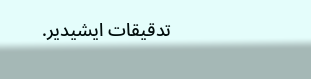تدقیقات ایشیدیر.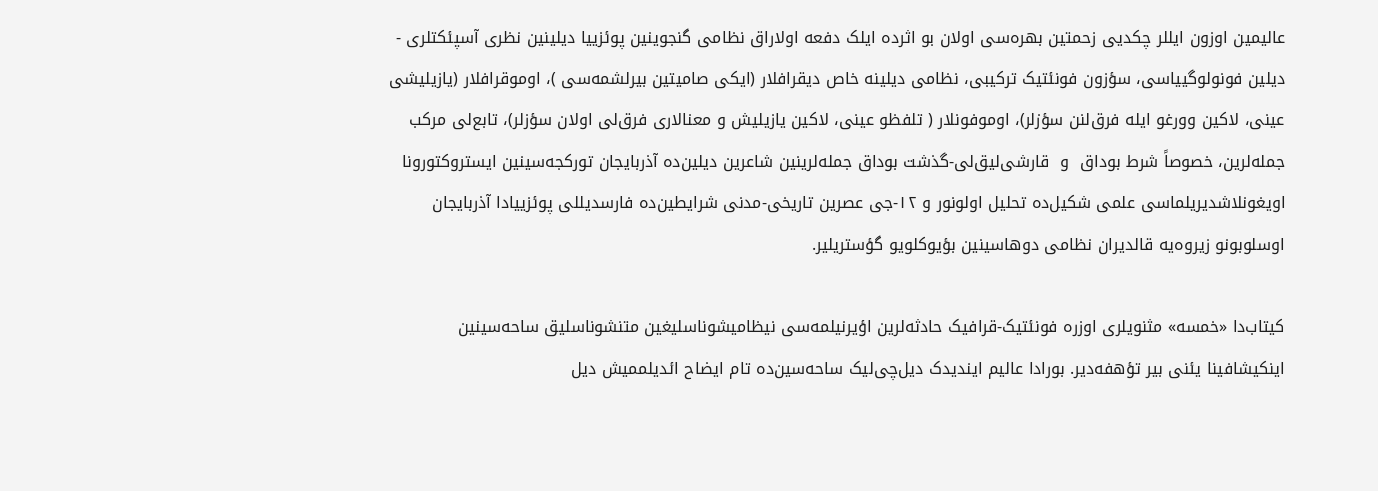عالیمین اوزون ایللر چکدیی زحمتین بهره‌سی اولان بو اثرده ایلک دفعه اولاراق نظامی گنجوینین پوئزییا دیلینین نظری آسپئکتلری - دیلین فونولوگییاسی، سؤزون فونئتیک ترکیبی، نظامی دیلینه خاص دیقرافلار (ایکی صامیتین بیرلشمه‌سی )، اوموقرافلار (یازیلیشی عینی، لاکین وورغو ایله فرق‌لنن سؤزلر)، اوموفونلار ( تلفظو عینی، لاکین یازیلیش و معنالاری فرق‌لی اولان سؤزلر)، تابع‌لی مرکب جمله‌لرین، خصوصاً شرط بوداق  و  قارشی‌لیق‌لی-گذشت بوداق جمله‌لرینین شاعرین دیلین‌ده آذربایجان تورکجه‌سینین ایستروکتورونا اویغونلاشدیریلماسی علمی شکیل‌ده تحلیل اولونور و ۱۲-جی عصرین تاریخی-مد‌نی شرایطین‌ده فارسدیللی پوئزییادا آذربایجان اوسلوبونو زیروه‌یه قالدیران نظامی دوهاسینین بؤیوکلویو گؤستریلیر.

کیتاب‌دا «خمسه» مثنویلری اوزره فونئتیک-قرافیک حادثه‌لرین اؤیرنیلمه‌سی نیظامیشوناسلیغین متنشوناسلیق ساحه‌سینین اینکیشافینا یئنی بیر تؤهفه‌دیر. بورادا عالیم ایندیدک دیل‌چی‌لیک ساحه‌سین‌ده تام ایضاح ائدیلممیش دیل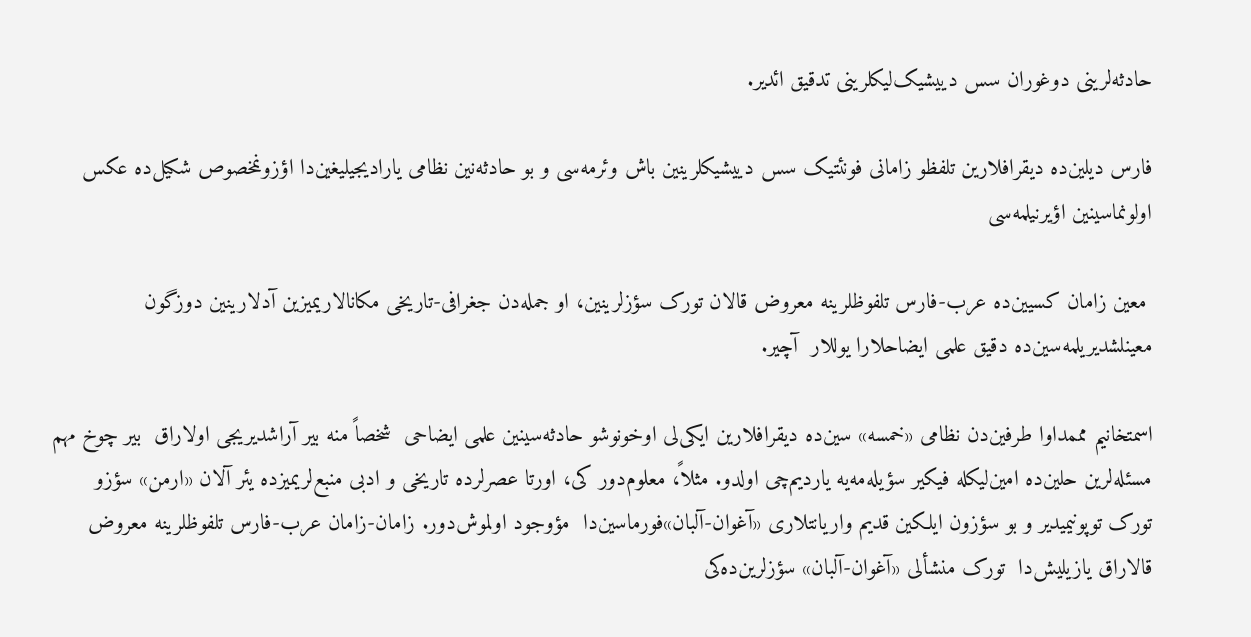حادثه‌لرینی دوغوران سس دییشیک‌لیکلرینی تدقیق ائدیر.

فارس دیلین‌ده دیقرافلارین تلفظو زامانی فونئتیک سس دییشیکلرینین باش وئرمه‌سی و بو حادثه‌نین نظامی یارادیجیلیغین‌دا اؤزونمخصوص شکیل‌ده عکس اولونماسینین اؤیرنیلمه‌سی

 معین زامان کسیین‌ده عرب-فارس تلفوظلرینه معروض قالان تورک سؤزلرینین، او جمله‌دن جغرافی-تاریخی مکانالاریمیزین آدلارینین دوزگون معینلشدیریلمه‌سین‌ده دقیق علمی ایضاحلارا یوللار  آچیر.

اسمتخانیم مممداوا طرفین‌دن نظامی «خمسه» سین‌ده دیقرافلارین ایکی‌لی اوخونوشو حادثه‌سینین علمی ایضاحی  شخصاً منه بیر آراشدیریجی اولاراق  بیر چوخ مهم مسئله‌لرین حلین‌ده امین‌لیکله فیکیر سؤیله‌مه‌یه یاردیم‌چی اولدو. مثلاً، معلوم‌دور کی، اورتا عصرلرده تاریخی و ادبی منبع‌لریمیزده یئر آلان «ارمن» سؤزو تورک توپونیمیدیر و بو سؤزون ایلکین قدیم واریانتلاری «آغوان-آلبان»فورماسین‌دا  مؤوجود اولموش‌دور. زامان-زامان عرب-فارس تلفوظلرینه معروض قالاراق یازیلیش‌دا  تورک منشأ‌لی «آغوان-آلبان» سؤزلرین‌ده‌کی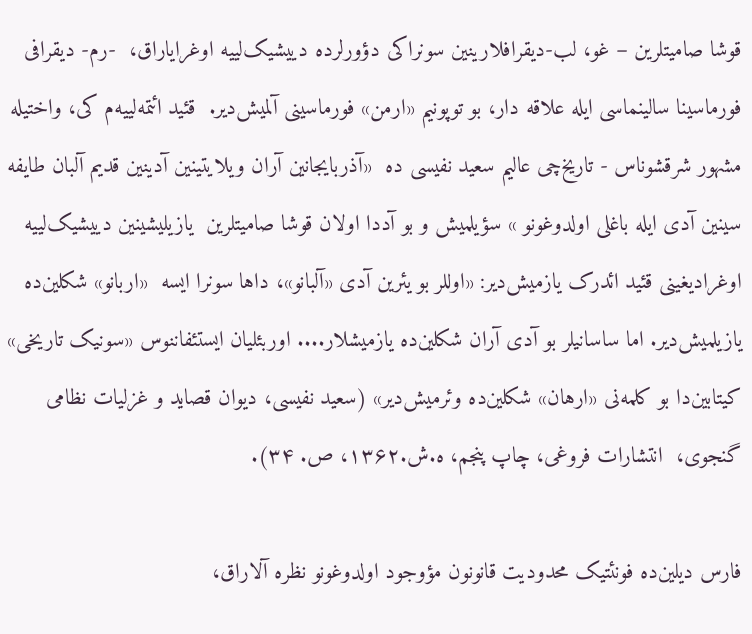قوشا صامیتلرین – غو، لب-دیقرافلارینین سونراکی دؤورلرده دییشیک‌لییه اوغرایاراق،  -رم- دیقرافی فورماسینا سالینماسی ایله علاقه دار، بو توپونیم «ارمن» فورماسینی آلمیش‌دیر.  قئید ائتمه‌لییه‌م کی، واختیله مشهور شرقشوناس - تاریخ‌چی عالیم سعید نفیسی ده  «آذربایجانین آران ویلایتینین آدینین قدیم آلبان طایفه سینین آدی ایله باغلی اولدوغونو » سؤیلمیش و بو آددا اولان قوشا صامیتلرین  یازیلیشینین دییشیک‌لییه اوغرادیغینی قئید ائد‌رک یازمیش‌دیر: «اوللر بو یئرین آدی «آلبانو»، داها سونرا ایسه  «اربانو» شکلین‌ده یازیلمیش‌دیر. اما ساسانیلر بو آدی آران شکلین‌ده یازمیشلار.... اوربئلیان ایستئفاننوس «سونیک تاریخی» کیتابین‌دا بو کلمه‌نی «ارهان» شکلین‌ده وئرمیش‌دیر» (سعید نفیسی، دیوان قصاید و غزلیات نظامی گنجوی،  انتشارات فروغی، چاپ پنجم، ه.ش.۱۳۶۲، ص. ۳۴).

فارس دیلین‌ده فونئتیک محدودیت قانونون مؤوجود اولدوغونو نظره آلاراق،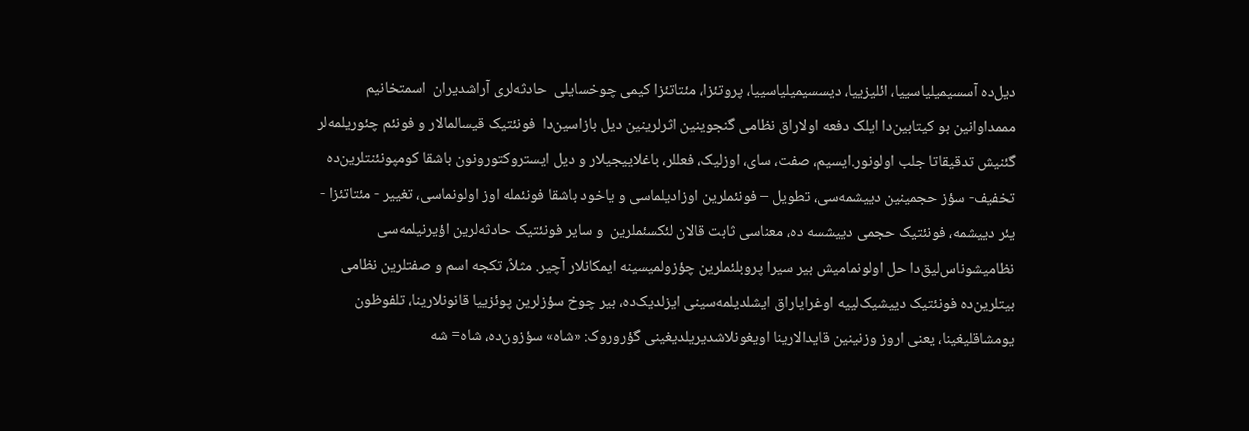دیل‌ده آسسیمیلیاسییا، ائلیزییا، دیسسیمیلیاسییا، پروتئزا، مئتاتئزا کیمی چوخسایلی  حادثه‌لری آراشدیران  اسمتخانیم مممداوانین بو کیتابین‌دا ایلک دفعه اولاراق نظامی گنجوینین اثرلرینین دیل بازاسین‌دا  فونئتیک قیسالمالار و فونئم چئوریلمه‌لر گئنیش تدقیقاتا جلب اولونور.ایسیم، صفت، سای، اوزلیک، فعللر، باغلاییجیلار و دیل ایستروکتورونون باشقا کومپونئنتلرین‌ده تخفیف- سؤز حجمینین دییشمه‌سی، تطویل – فونئملرین اوزادیلماسی و یاخود باشقا فونئمله اوز اولونماسی، تغییر - مئتاتئزا - یئر دییشمه، فونئتیک حجمی دییشسه ده، معناسی ثابت قالان لئکسئملرین  و سایر فونئتیک حادثه‌لرین اؤیرنیلمه‌سی نظامیشوناس‌لیق‌دا حل اولونمامیش بیر سیرا پروبلئملرین چؤزولمیسینه ایمکانلار آچیر. مثلاً، تکجه اسم و صفتلرین نظامی بیتلرین‌ده فونئتیک دییشیک‌لییه اوغرایاراق ایشلدیلمه‌سینی ایزلدیک‌ده، بیر چوخ سؤزلرین پوئزییا قانونلارینا، تلفوظون یومشاقلیغینا، یعنی اروز وزنینین قایدالارینا اویغونلاشدیریلدیغینی گؤروروک: «شاه» سؤزون‌ده، شاه= شه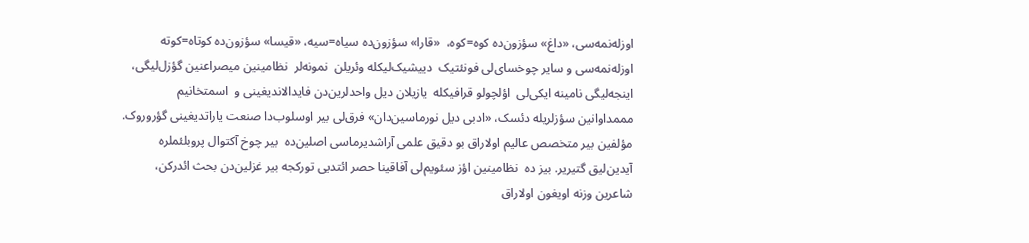اوزله‌نمه‌سی، «داغ» سؤزون‌ده کوه=کوه،  «قارا» سؤزون‌ده سیاه=سیه، «قیسا» سؤزون‌ده کوتاه=کوته اوزله‌نمه‌سی و سایر چوخسای‌لی فونئتیک  دییشیک‌لیکله وئریلن  نمونه‌لر  نظامینین میصراعنین گؤزل‌لیگی، اینجه‌لیگی نامینه ایکی‌لی  اؤلچولو قرافیکله  یازیلان دیل واحدلرین‌دن فایدالاندیغینی و  اسمتخانیم مممداوانین سؤزلریله دئسک، «ادبی دیل نورماسین‌دان» فرق‌لی بیر اوسلوب‌دا صنعت یاراتدیغینی گؤروروک.  مؤلفین بیر متخصص عالیم اولاراق بو دقیق علمی آراشدیرماسی اصلین‌ده  بیر چوخ آکتوال پروبلئملره آیدین‌لیق گتیریر. بیز ده  نظامینین اؤز سئویم‌لی آفاقینا حصر ائتدیی تورکجه بیر غزلین‌دن بحث ائدرکن، شاعرین وزنه اویغون اولاراق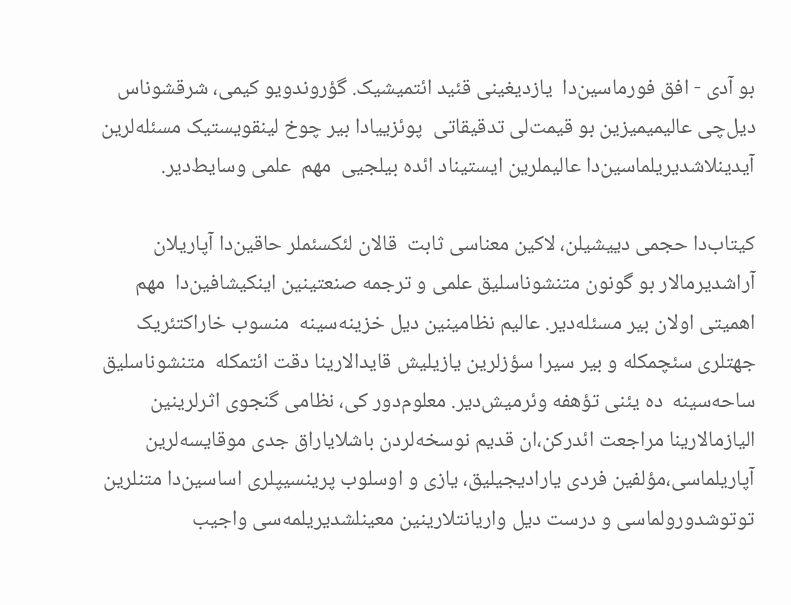بو آدی - افق فورماسین‌دا  یازدیغینی قئید ائتمیشیک. گؤروندویو کیمی، شرقشوناس دیل‌چی عالیمیمیزین بو قیمت‌لی تدقیقاتی  پوئزییادا بیر چوخ لینقویستیک مسئله‌لرین آیدینلاشدیریلماسین‌دا عالیملرین ایستیناد ائده بیلجیی  مهم  علمی وسایط‌دیر.

کیتاب‌دا حجمی دییشیلن، لاکین معناسی ثابت  قالان لئکسئملر حاقین‌دا آپاریلان آراشدیرمالار بو گونون متنشوناسلیق علمی و ترجمه صنعتینین اینکیشافین‌دا  مهم اهمیتی اولان بیر مسئله‌دیر. عالیم نظامینین دیل خزینه‌سینه  منسوب خاراکتئریک جهتلری سئچمکله و بیر سیرا سؤزلرین یازیلیش قایدالارینا دقت ائتمکله  متنشوناسلیق ساحه‌سینه  ده یئنی تؤهفه وئرمیش‌دیر. معلوم‌دور کی، نظامی گنجوی اثرلرینین الیازمالارینا مراجعت ائدرکن،ان قدیم نوسخه‌لردن باشلایاراق جدی موقایسه‌لرین آپاریلماسی،مؤلفین فردی یارادیجیلیق، یازی و اوسلوب پرینسیپلری اساسین‌دا متنلرین توتوشدورولماسی و درست دیل واریانتلارینین معینلشدیریلمه‌سی واجیب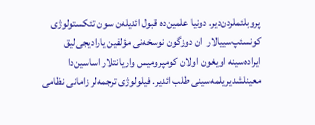پروبلئملردن‌دیر. دونیا علمین‌ده قبول ائدیله‌ن سون تئکستولوژی کونسئپ‌سییالار  ان دوزگون نوسخه‌نی مؤلفین یارادیجی‌لیق ایراده‌سینه اویغون اولان کومپرومیس واریانتلار اساسین‌دا معینلشدیریلمه‌سینی طلب ائدیر. فیلولوژی ترجمه‌لر زامانی نظامی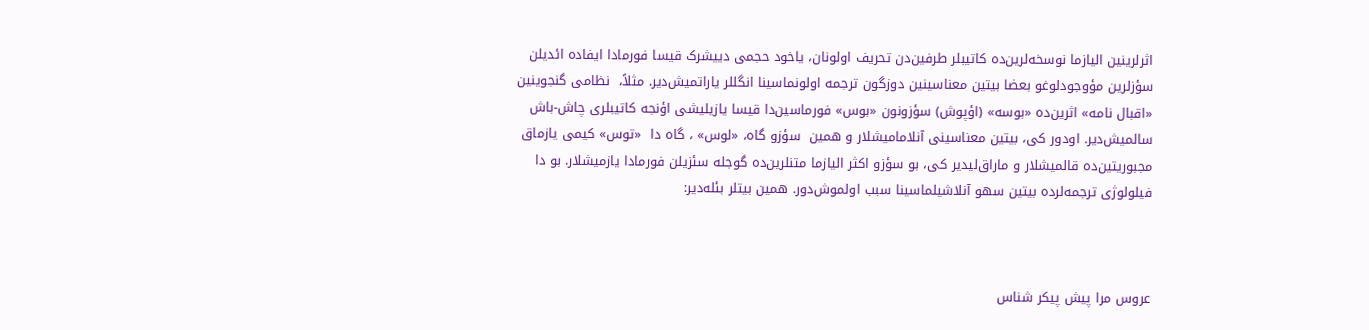اثرلرینین الیازما نوسخه‌لرین‌ده کاتیبلر طرفین‌دن تحریف اولونان، یاخود حجمی دییشرک قیسا فورمادا ایفاده ائدیلن سؤزلرین مؤوجودلوغو بعضا بیتین معناسینین دوزگون ترجمه اولونماسینا انگللر یاراتمیش‌دیر. مثلاً،  نظامی گنجوینین «اقبال نامه» اثرین‌ده «بوسه» (اؤپوش) سؤزونون «بوس» فورماسین‌دا قیسا یازیلیشی اؤنجه کاتیبلری چاش-باش سالمیش‌دیر. اودور کی، بیتین معناسینی آنلامامیشلار و همین  سؤزو گاه، «لوس» ، گاه دا  «توس» کیمی یازماق مجبوریتین‌ده قالمیشلار و ماراق‌لیدیر کی، بو سؤزو اکثر الیازما متنلرین‌ده گوجله سئزیلن فورمادا یازمیشلار. بو دا فیلولوژی ترجمه‌لرده بیتین سهو آنلاشیلماسینا سبب اولموش‌دور. همین بیتلر بئله‌دیر:



عروس مرا پیش پیکر شناس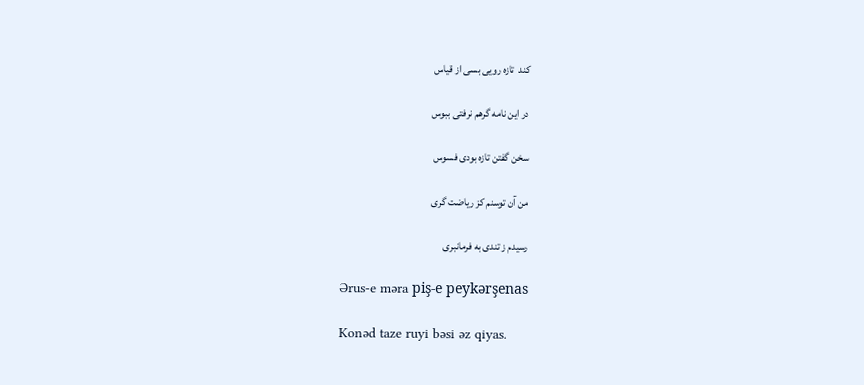کند  تازه رویی بسی از قیاس

در این نامه گرهم نرفتی ببوس

سخن گفتن تازه بودی فسوس

من آن توسنم کز ریاضت‌ گری

رسیدم ز تندی به فرمانبری

Ərus-e məra piş-e peykərşenas

Konəd taze ruyi bəsi əz qiyas.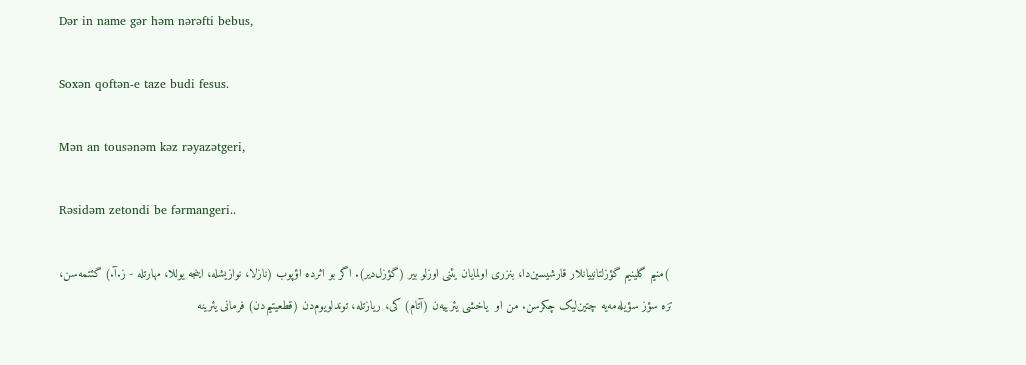Dər in name gər həm nərəfti bebus,

Soxən qoftən-e taze budi fesus.

Mən an tousənəm kəz rəyazətgeri,

Rəsidəm zetondi be fərmangeri..

 )منیم گلینیم گؤزلتانییانلار قارشیسین‌دا، بنزری اولمایان یئنی اوزلو بیر (گؤزل‌دیر). اگر بو اثرده اؤپوب (نازلا، نوازیشله، اینجه یوللا، مهارتله - ز.آ.) گئتمه‌سن، تزه سؤز سؤیله‌مه‌یه چتین‌لیک چکرسن. من او  یاخشی یئرییه‌ن (آتام) کی، ریازتله، توندلویوم‌دن (قطعیتیم‌دن) فرمانی یئرینه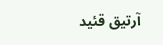آرتیق قئید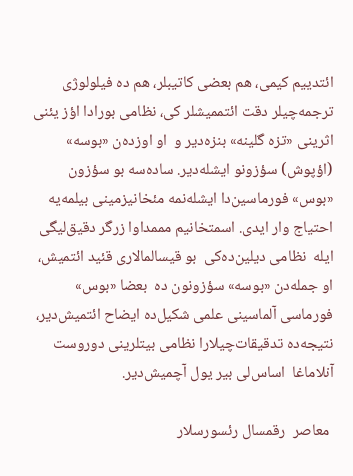ائتدییم کیمی، هم بعضی کاتیبلر، هم ده فیلولوژی ترجمه‌چیلر دقت ائتممیشلر کی، نظامی بورادا اؤز یئنی اثرینی «تزه گلینه» بنزه‌دیر و  او اوزده‌ن «بوسه»  (اؤپوش) سؤزونو ایشله‌دیر. ساده‌سه بو سؤزون «بوس» فورماسین‌دا ایشله‌نمه مئخانیزمینی بیلمه‌یه احتیاج وار ایدی. اسمتخانیم مممداوا زرگر دقیق‌لیگی ایله  نظامی دیلین‌ده‌کی  بو قیسالمالاری قئید ائتمیش، او جمله‌دن «بوسه» سؤزونون ده  بعضا «بوس» فورماسی آلماسینی علمی شکیل‌ده ایضاح ائتمیش‌دیر، نتیجه‌ده تدقیقات‌چیلارا نظامی بیتلرینی دوروست آنلاماغا  اساس‌لی بیر یول آچمیش‌دیر.

 معاصر  رقمسال رئسورسلار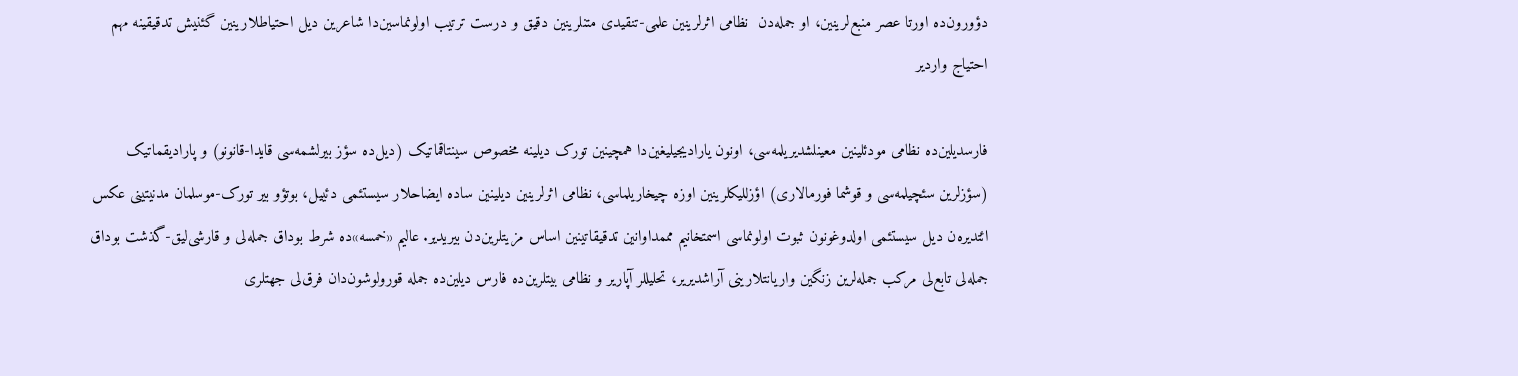دؤورون‌ده اورتا عصر منبع‌لرینین، او جمله‌دن  نظامی اثرلرینین علمی-تنقیدی متنلرینین دقیق و درست ترتیب اولونماسین‌دا شاعرین دیل احتیاطلارینین گئنیش تدقیقینه مهم احتیاج واردیر

فارسدیلین‌ده نظامی مودئلینین معینلشدیریلمه‌سی، اونون یارادیجیلیغین‌دا همچینین تورک دیلینه مخصوص سینتاقماتیک (دیل‌ده سؤز بیرلشمه‌سی قایدا-قانونو) و پارادیقماتیک (سؤزلرین سئچیلمه‌سی و قوشما فورمالاری) اؤزللیکلرینین اوزه چیخاریلماسی، نظامی اثرلرینین دیلینین ساده ایضاحلار سیستئمی دئییل، بوتؤو بیر تورک-موسلمان مدنیتینی عکس ائتدیره‌ن دیل سیستئمی اولدوغونون ثبوت اولونماسی اسمتخانیم مممداوانین تدقیقاتینین اساس مزیتلرین‌دن بیریدیر. عالیم «خمسه»ده شرط بوداق جمله‌لی و قارشی‌لیق-گذشت بوداق جمله‌لی تابع‌لی مرکب جمله‌لرین زنگین واریانتلارینی آراشدیریر، تحلیللر آپاریر و نظامی بیتلرین‌ده فارس دیلین‌ده جمله قورولوشون‌دان فرق‌لی جهتلری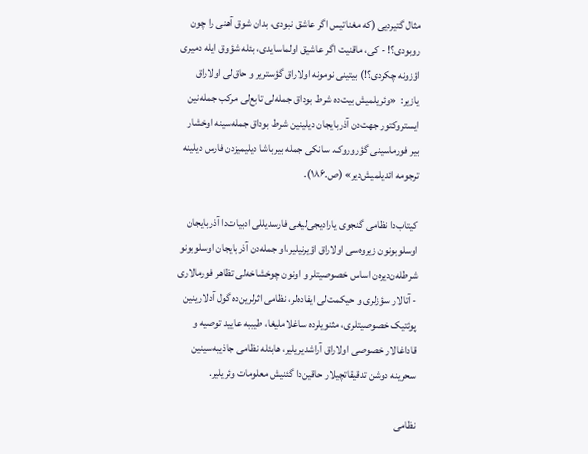مثال گتیردیی (که مغناتیس اگر عاشق نبودی، بدان شوق آهنی را چون روبودی؟! - کی، ماقنیت اگر عاشیق اولماسایدی، بئله شؤوق ایله دمیری اؤزونه چکردی؟!) بیتینی نومونه اولاراق گؤستریر و حاق‌لی اولاراق یازیر:  «وئریلمیش بیت‌ده شرط بوداق جمله‌لی تابع‌لی مرکب جمله‌نین ایستروکتور جهت‌دن آذربایجان دیلینین شرط بوداق جمله‌سینه اوخشار بیر فورماسینی گؤروروک. سانکی جمله بیرباشا دیلیمیزدن فارس دیلینه ترجومه ائدیلمیش‌دیر» (ص.۱۸۶).

کیتاب‌دا نظامی گنجوی یارادیجی‌لیغی فارسدیللی ادبیات‌دا آذربایجان اوسلوبونون زیروه‌سی اولاراق اؤیرنیلیر،او جمله‌دن آذربایجان اوسلوبونو شرطله‌ن‌دیره‌ن اساس خصوصیتلر و اونون چوخشاخه‌لی تظاهر فورمالاری - آتالار سؤزلری و حیکمت‌لی ایفاده‌لر، نظامی اثرلرین‌ده گول آدلارینین پوئتیک خصوصیتلری، مثنویلرده ساغلاملیغا، طیببه عایید توصیه و قاداغالار خصوصی اولاراق آراشدیریلیر، هابئله نظامی جاذیبه‌سینین سحرینه دوشن تدقیقاتچیلار حاقین‌دا گئنیش معلومات وئریلیر.

نظامی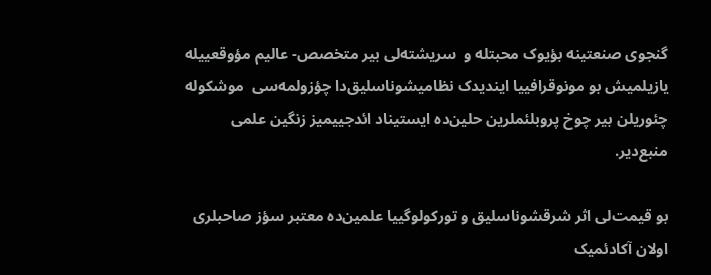گنجوی صنعتینه بؤیوک محبتله و  سریشته‌لی بیر متخصص- عالیم مؤوقعییله یازیلمیش بو مونوقرافییا ایندیدک نظامیشوناسلیق‌دا چؤزولمه‌سی  موشکوله چئوریلن بیر چوخ پروبلئملرین حلین‌ده ایستیناد ائدجییمیز زنگین علمی منبع‌دیر.

بو قیمت‌لی اثر شرقشوناسلیق و تورکولوگییا علمین‌ده معتبر سؤز صاحبلری اولان آکادئمیک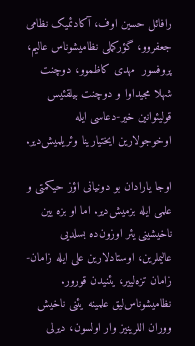رافائل حسین اوف، آکادئمیک نظامی جعفروو، گؤرکملی نظامیشوناس عالیم، پروفسور  مهدی کاظموو، دوچنت شهلا مجیداوا و دوچنت بیلقئیس قولیئوانین خیر-دعاسی ایله اوخوجولارین ایختیارینا وئریلمیش‌دیر.

اوجا یارادان بو دونیانی اؤز حیکمتی و علمی ایله بزمیش‌دیر. اما او بزه یین ناخیشینی یئر اوزون‌ده بسلدیی عالیملرین، اوستادلارین علی ایله زامان-زامان تزه‌لییر، یئنیدن قورور. نظامیشوناس‌لیق علمینه یئنی ناخیش ووران اللرینیز وار اولسون، دیرلی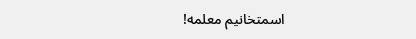اسمتخانیم معلمه!